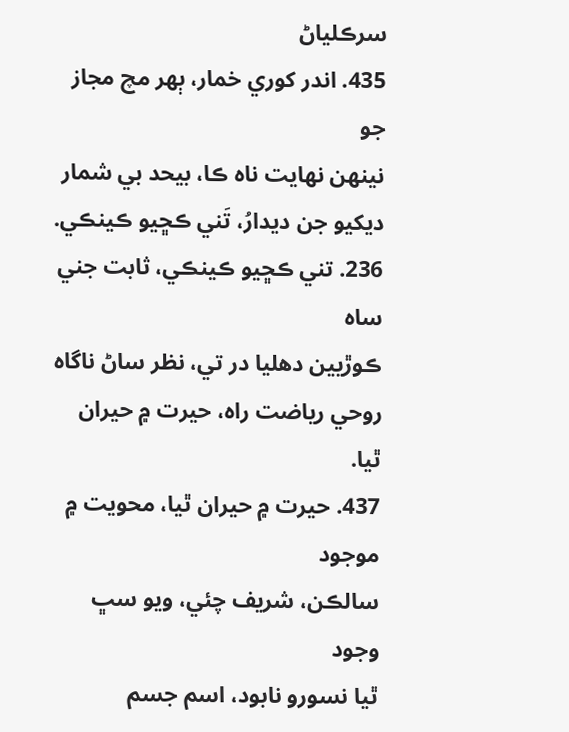سرڪلياڻ
435. اندر کوري خمار، ٻهر مچ مجاز جو
نينهن نهايت ناه ڪا، بيحد بي شمار
ديکيو جن ديدارُ، تَني ڪڇيو ڪينڪي.
236. تني ڪڇيو ڪينڪي، ثابت جني ساه
ڪوڙيين دهليا در تي، نظر ساڻ ناگاه
روحي رياضت راه، حيرت ۾ حيران ٿيا.
437. حيرت ۾ حيران ٿيا، محويت ۾ موجود
سالڪن، شريف چئي، ويو سڀ وجود
ٿيا نسورو نابود، اسم جسم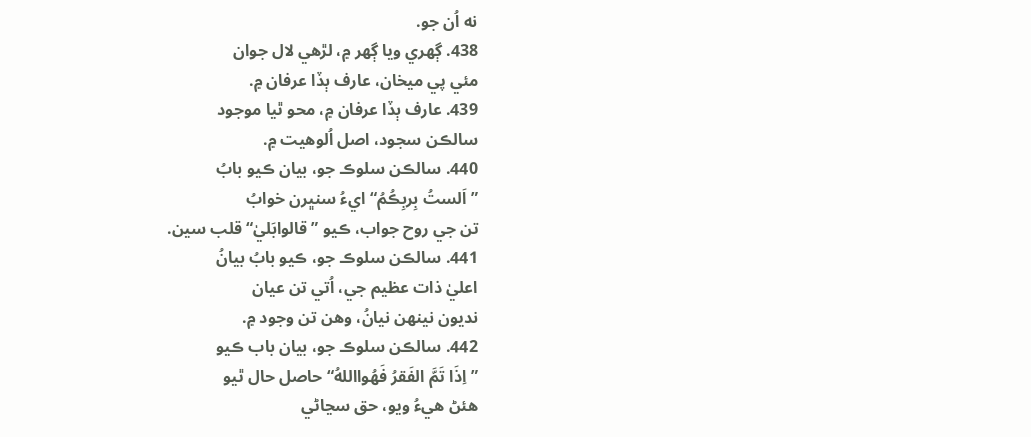نه اُن جو.
438. ڳهري ويا ڳهر ۾، لڙهي لال جوان
مئي پي ميخان، عارف ٻڏا عرفان ۾.
439. عارف ٻڏا عرفان ۾، محو ٿيا موجود
سالڪن سجود، اصل اُلوهيت ۾.
440. سالڪن سلوڪ جو، بيان ڪيو بابُ
”اَلستُ بِربِڪُمُ“ ايءُ سنڀرن خوابُ
تن جي روح جواب، ڪيو ”قالوابَليٰ“ قلب سين.
441. سالڪن سلوڪ جو، ڪيو بابُ بيانُ
اعليٰ ذات عظيم جي، اُتي تن عيان
نديون نينهن نيانُ، وهن تن وجود ۾.
442. سالڪن سلوڪ جو، بيان باب ڪيو
”اِذَا تَمَّ الفَقرُ فَهُوااللهُ“ حاصل حال ٿيو
هئڻ هيءُ ويو، حق سڃاڻي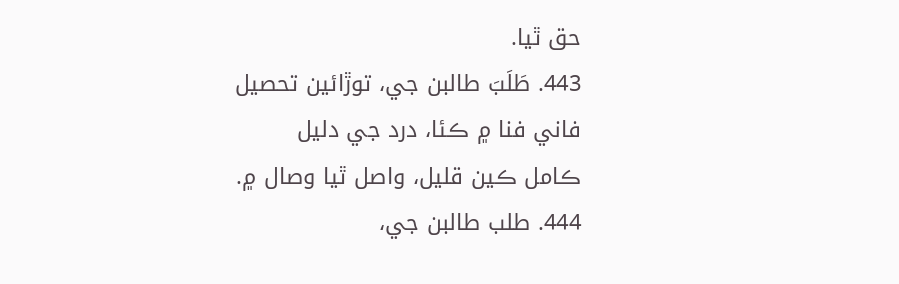حق ٿيا.
443. طَلَبَ طالبن جي، توڙائين تحصيل
فاني فنا ۾ ڪئا، درد جي دليل
ڪامل ڪين قليل، واصل ٿيا وصال ۾.
444. طلب طالبن جي،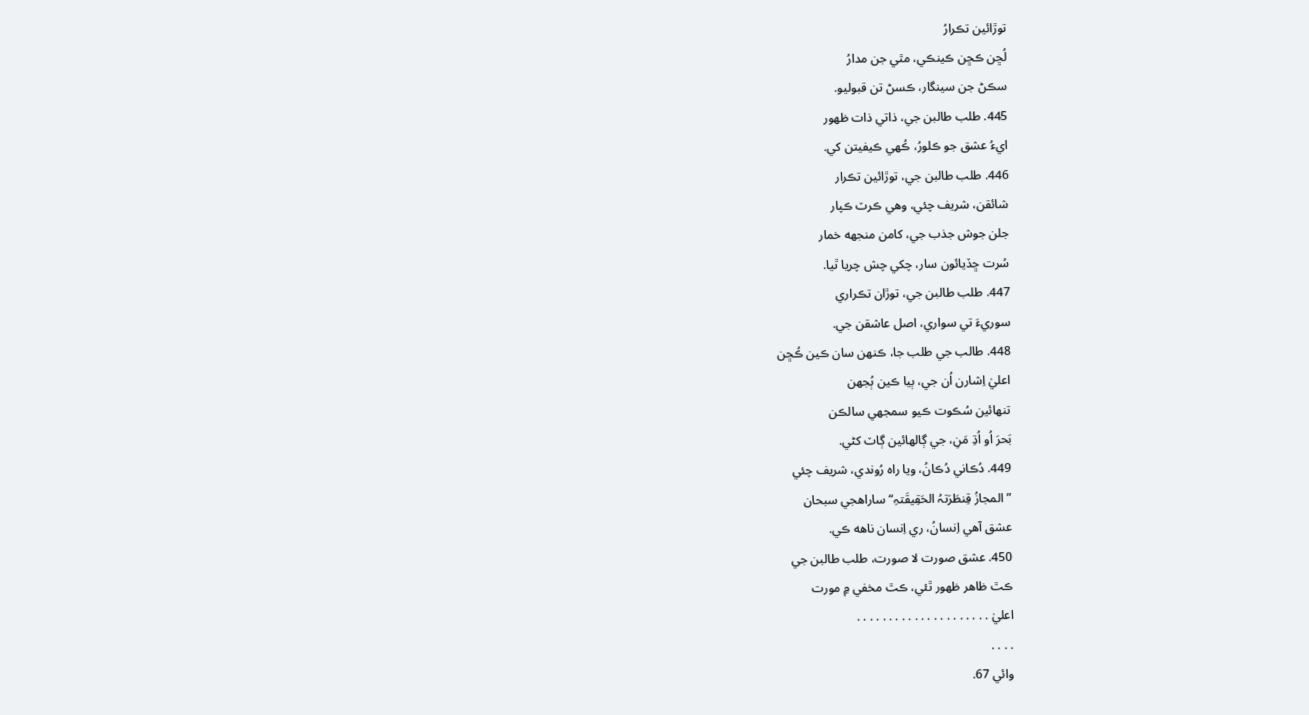توڙائين تڪرارُ
لُڇن ڪڇن ڪينڪي، مٿي جن مدارُ
سڪڻ جن سينگار، ڪسڻ تن قبوليو.
445. طلب طالبن جي، ذاتي ذات ظهور
ايءُ عشق جو ڪلورُ، ڪُهي ڪيفيتن کي.
446. طلب طالبن جي، توڙائين تڪرار
شائقن، شريف چئي، وهي ڪرٽ ڪپار
جلن جوش جذب جي، کامن منجهه خمار
سُرت ڇڏيائون سار، چکي چش چريا ٿيا.
447. طلب طالبن جي، توڙان تڪراري
سوريءَ تي سواري، اصل عاشقن جي.
448. طالب جي طلب جا، ڪنهن سان ڪين ڪُڇن
اعليٰ اِشارن اُن جي، ٻيا ڪين ٻُجهن
تنهائين سُڪوت ڪيو سمجهي سالڪن
بَحرَ اُو اُڌِ مَنِ، جي ڳالهائين ڳاٽ کڻي.
449. دُڪاني دُڪانُ، ويا راه رُوندي، شريف چئي
”المجازُ قِنطَرَتہُ الحَقِيقَتہِ“ ساراهجي سبحان
عشق آهي اِنسانُ، ري اِنسان ناهه ڪي.
450. عشق صورت لا صورت، طلب طالبن جي
ڪٿ ظاهر ظهور ٿئي، ڪٿ مخفي ۾ مورت
اعليٰ . . . . . . . . . . . . . . . . . . . . .
. . . .
وائي 67.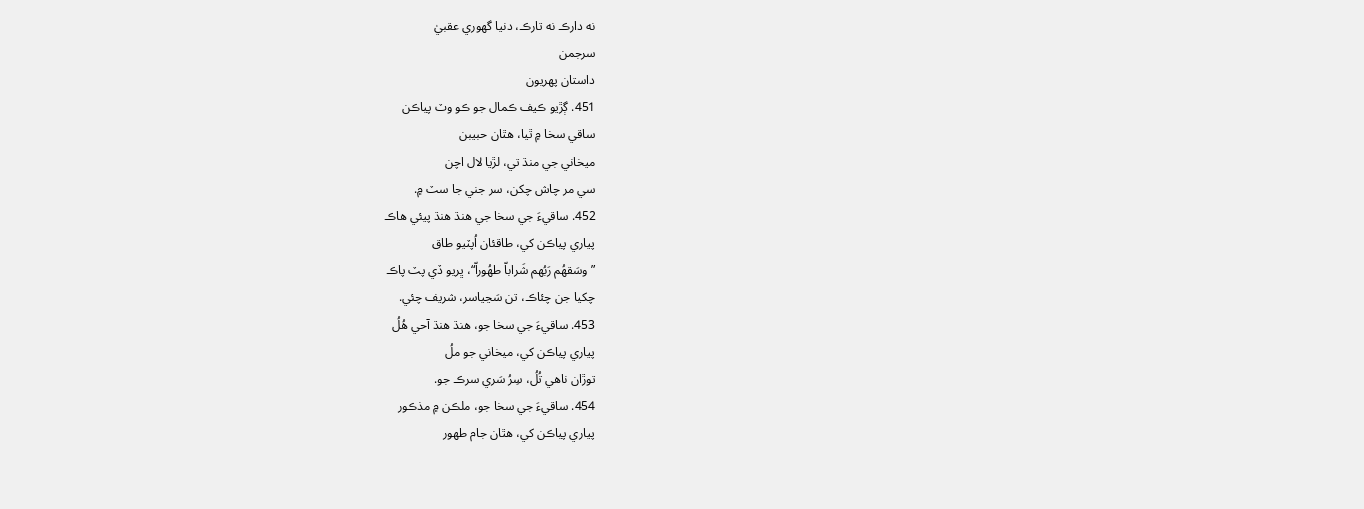نه دارڪ نه تارڪ، دنيا گهوري عقبيٰ
سرجمن
داستان پهريون
451. ڳڙيو ڪيف ڪمال جو ڪو وٽ پياڪن
ساقي سخا ۾ ٿيا، هٿان حبيبن
ميخاني جي منڌ تي، لڙيا لال اچن
سي مر چاش چکن، سر جني جا سٽ ۾.
452. ساقيءَ جي سخا جي هنڌ هنڌ پيئي هاڪ
پياري پياڪن کي، طاقئان اُپٽيو طاق
”وسَقهُم رَبُهم شَراباّ طهُوراّ“، ڀريو ڏي پٽ پاڪ
چکيا جن چئاڪ، تن سَڃياسر، شريف چئي.
453. ساقيءَ جي سخا جو، هنڌ هنڌ آحي هُلُ
پياري پياڪن کي، ميخاني جو ملُ
توڙان ناهي تُلُ، سِرُ سَري سرڪ جو.
454. ساقيءَ جي سخا جو، ملڪن ۾ مذڪور
پياري پياڪن کي، هٿان جام طهور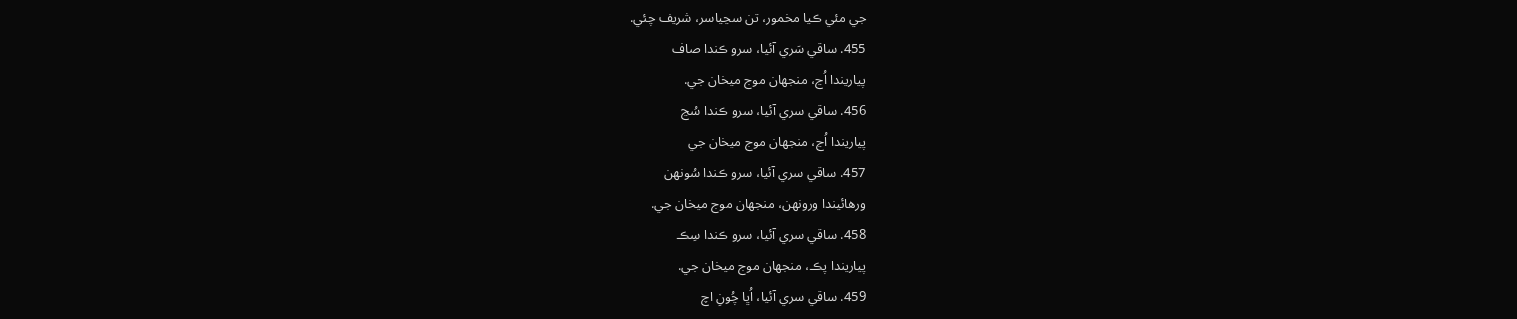جي مئي ڪيا مخمور، تن سڃياسر، شريف چئي.
455. ساقي سَري آئيا، سرو ڪندا صاف
پياريندا اُڃ، منجهان موج ميخان جي.
456. ساقي سري آئيا، سرو ڪندا سُڃ
پياريندا اُڃ، منجهان موج ميخان جي
457. ساقي سري آئيا، سرو ڪندا سُونهن
ورهائيندا ورونهن، منجهان موج ميخان جي.
458. ساقي سري آئيا، سرو ڪندا سِڪ
پياريندا پڪ، منجهان موج ميخان جي.
459. ساقي سري آئيا، اُڀا چُونِ اچ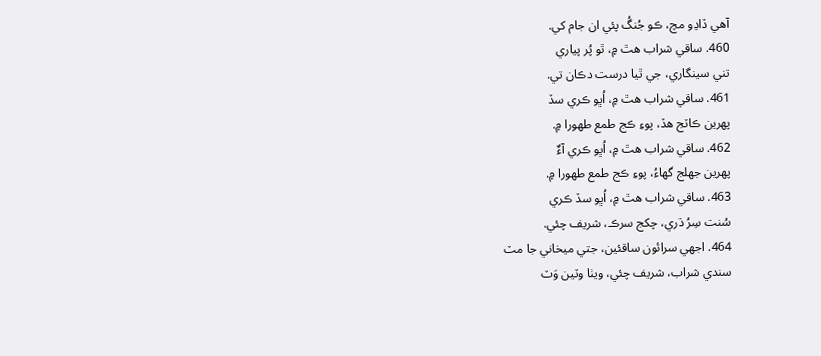آهي ڏاڍو مچ، ڪو جُنگُ پئي ان جام کي.
460. ساقي شراب هٿ ۾، ٿو پُر پياري
تني سينگاري، جي ٿيا درست دڪان تي.
461. ساقي شراب هٿ ۾، اُڀو ڪري سڏ
پهرين ڪاٽج هڏ، پوءِ ڪج طمع طهورا ۾.
462. ساقي شراب هٿ ۾، اُڀو ڪري آءٌ
پهرين جهلج گهاءُ، پوءِ ڪج طمع طهورا ۾.
463. ساقي شراب هٿ ۾، اُڀو سڏ ڪري
سُنت سِرُ ڌري، چکج سرڪ، شريف چئي.
464. اجهي سرائون ساقئين، جتي ميخاني جا مٽ
سندي شراب، شريف چئي، ويٺا وٽين وَٽ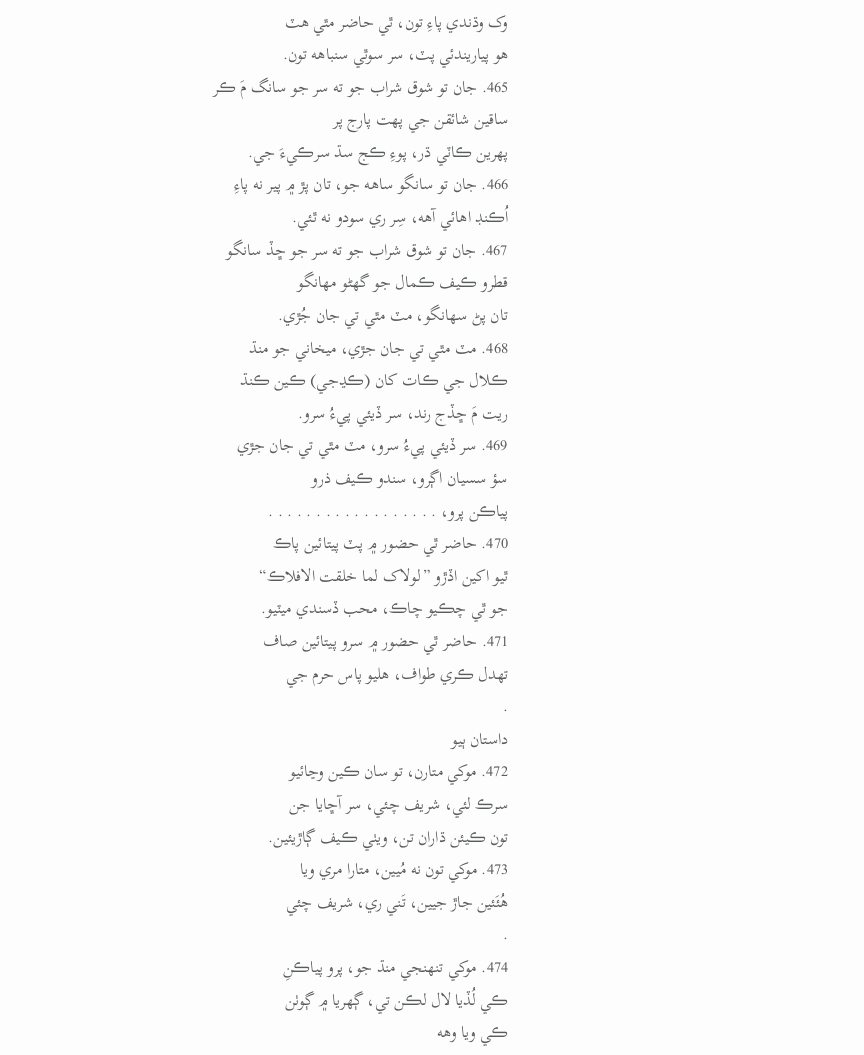وک وڌندي پاءِ تون، ٿي حاضر مٿي هٽ
هو پياريندئي پٽ، سر سوٿي سنباهه تون.
465. جان تو شوق شراب جو ته سر جو سانگ مَ ڪر
ساقين شائقن جي پهت پارج پر
پهرين ڪاٽي ڌر، پوءِ ڪج سڌ سرڪيءَ جي.
466. جان تو سانگو ساهه جو، تان پڙ ۾ پير نه پاءِ
اُڪنڊ اهائي آهه، سِر ري سودو نه ٿئي.
467. جان تو شوق شراب جو ته سر جو ڇڏ سانگو
قطرو ڪيف ڪمال جو گهڻو مهانگو
تان پڻ سهانگو، مٽ مٿي تي جان جُڙي.
468. مٽ مٿي تي جان جڙي، ميخاني جو منڌ
ڪلال جي ڪات کان (ڪڍجي) ڪين ڪنڌ
ريت مَ ڇڏج رند، سر ڏيئي پيءُ سرو.
469. سر ڏيئي پيءُ سرو، مٽ مٿي تي جان جڙي
سؤ سسيان اڳرو، سندو ڪيف ذرو
پياڪن پرو، . . . . . . . . . . . . . . . . . .
470. حاضر ٿي حضور ۾ پٽ پيتائين پاڪ
ٿيو اکين اڏڙو ”لولاک لما خلقت الافلاڪ“
جو ٿي چڪيو چاڪ، محب ڏسندي ميٽيو.
471. حاضر ٿي حضور ۾ سرو پيتائين صاف
تهدل ڪري طواف، هليو پاس حرم جي
.
داستان ٻيو
472. موکي متارن، تو سان ڪين وڃائيو
سرڪ لئي، شريف چئي، سر آڇايا جن
تون ڪيئن ڌاران تن، ويٺي ڪيف ڳاڙيئين.
473. موکي تون نه مُيين، متارا مري ويا
هُئَئين جاڙ جيين، تَني ري، شريف چئي
.
474. موکي تنهنجي منڌ جو، پرو پياڪنِ
ڪي لُڏيا لال لڪن تي، ڳهريا ۾ ڳوٺن
ڪي ويا وهه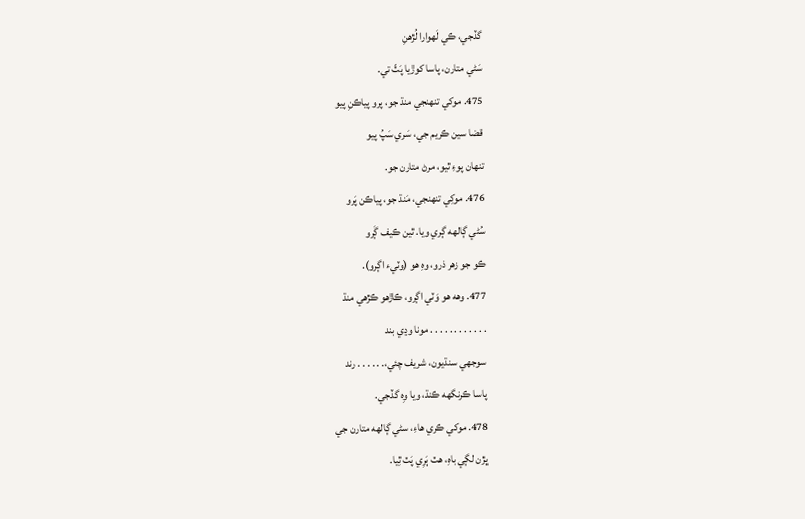گڏجي، ڪي لَهوارا لُڙهنِ
سَڻي متارن، پاسا کوڙيا پَٽّ تي.
475. موکي تنهنجي منڌ جو، پرو پياڪنِ پيو
قضا سين ڪريم جي، سَري سَپُ پيو
تنهان پوءِ ٿيو، مرڻ متارن جو.
476. موکِي تنهنجي، مَنڌ جو، پياڪن پَرو
سُڻي ڳالهه ڳري ويا. ٿين ڪيف ڳَرو
ڪو جو زهر ذرو، وهِ هو (وٽيء اڳرو).
477. وهه هو وَٽي اڳرو، ڪاڙهو ڪڙهي منڌ
. . . . . . . . . . . . مونا وڍي بند
سوجهي سنڌيون، شريف چئي،. . . . . . رند
پاسا ڪرنگهه ڪنڌ، ويا وِه گڏجي.
478. موکي ڪري هاءِ، سڻي ڳالهه متارن جي
ڀڙن لڳي باهِ، هٽ ٻَرِي پَٽ ٿِيا.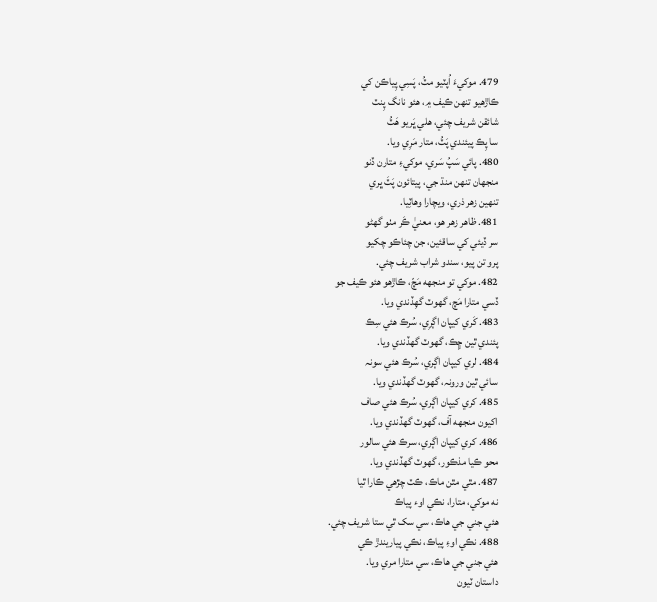479. موکيءَ اُپٽيو مٽُ، پَسِي پِياڪن کي
ڪاڙهيو تنهن ڪيف ۾، هئو نانگ پِنٽ
شائقن شريف چئي، هلي ڀَريو هَٽُ
سا پِڪ پيئندي پَٽُ، متار مَرِي ويا.
480. پائي سَپُ سَري، موکيءِ متارن ڏنو
منجهان تنهن منڌ جي، پيتائون پَٽَ ڀري
تنهين زهر ذري، ويچارا وهاٽِيا.
481. ظاهر زهر هو، معنيٰ ڪَر مٺو گهڻو
سر ڏيئي کي ساقئين، جن چئاڪو چکيو
پرو تن پيو، سندو شراب شريف چئي.
482. موکي تو منجهه مَچّ، ڪاڙهو هئو ڪيف جو
ڏسي متارا مَچ، گهوٽ گهِڏندي ويا.
483. کَري کيپان اڳرِي، سُرڪ هئي سِڪ
پئندي ٿين ڇِڪ، گهوٽ گهڏندي ويا.
484. لري کيپان اڳري، سُرڪ هئي سونہ
سائي ٿين ورونہ، گهوٽ گهڏندي ويا.
485. کري کيپان اڳري، سُرڪ هئي صاف
اکيون منجهه آف، گهوٽ گهڏندي ويا.
486. کري کيپان اڳري، سرڪ هئي سالور
محو ڪيا مذڪور، گهوٽ گهڏندي ويا.
487. مٿي مٿن ماڪ، ڪٽ چڙهي ڪارا ٿيا
نه موکي، متارا، نڪي اوء پياڪ
هئي جني جي هاڪ، سي سک ٿي ستا شريف چئي.
488. نڪي اوءِ پياڪ، نڪي پياريندڙ ڪي
هئي جني جي هاڪ، سي متارا مري ويا.
داستان ٽيون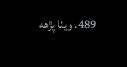489. ويٺا پڙهه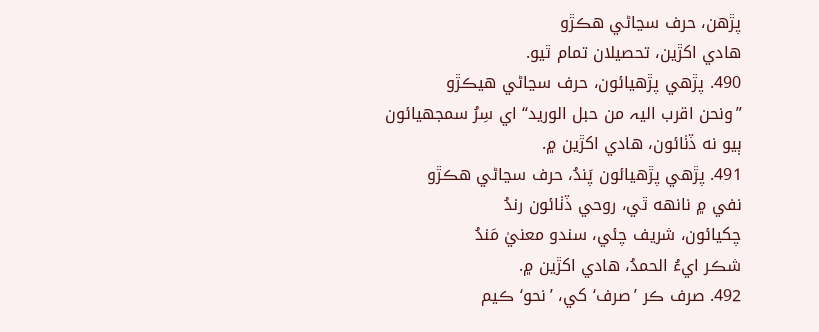پڙهن، حرف سڃاڻي هڪڙو
هادي اکڙين، تحصيلان تمام ٿيو.
490. پڙهي پڙهيائون، حرف سڃاڻي هيڪڙو
”ونحن اقرب اليہ من حبل الوريد“ اي سِرُ سمجهيائون
ٻيو نه ڏٺائون، هادي اکڙين ۾.
491. پڙهي پڙهيائون پَندُ، حرف سڃاڻي هڪڙو
نفي ۾ نانهه ٿي، روحي ڏٺائون رندُ
چکيائون، شريف چئي، سندو معنيٰ مَندُ
شڪر ايءُ الحمدُ، هادي اکڙين ۾.
492. صرف ڪر ’صرف‘ کي، ’نحو‘ ڪيم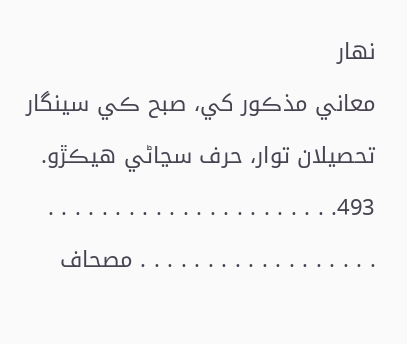نهار
معاني مذڪور کي، صبح ڪي سينگار
تحصيلان توار، حرف سڃاڻي هيڪڙو.
493. . . . . . . . . . . . . . . . . . . . . .
. . . . . . . . . . . . . . . . . . مصحاف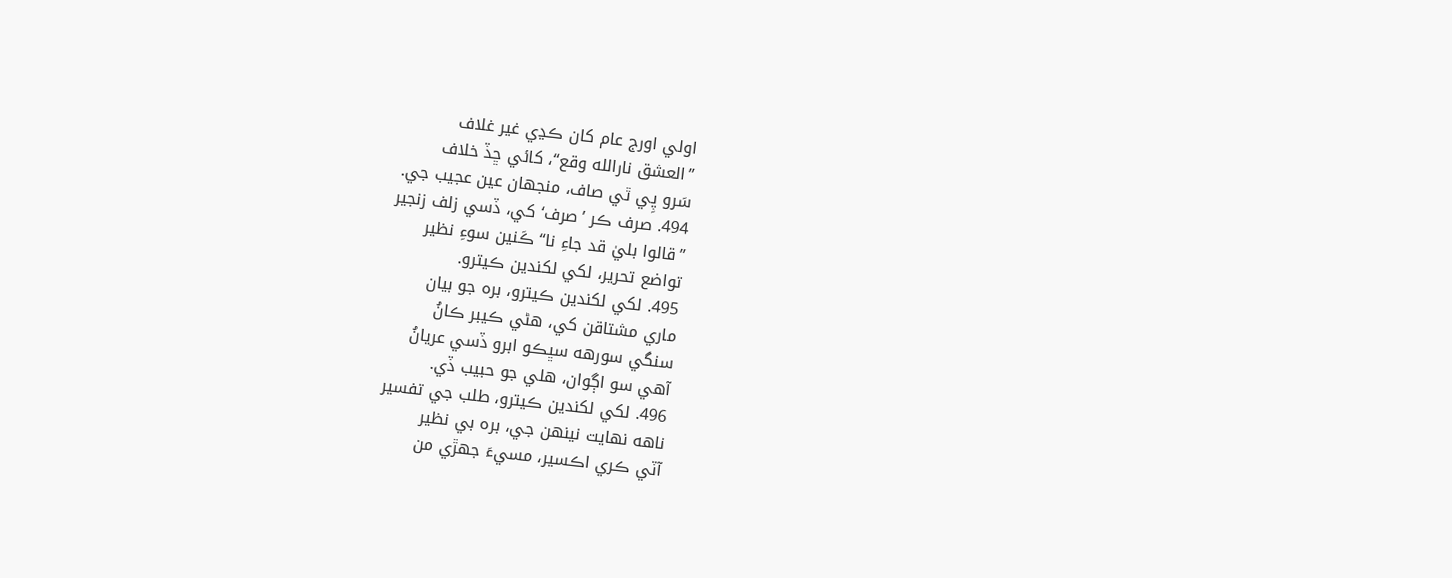اولي اورج عام کان ڪڍي غير غلاف
”العشق نارالله وقع“، کائي ڇڏ خلاف
سَرو پِي ٿي صاف، منجهان عين عجيب جي.
494. صرف ڪر ’صرف‘ کي، ڏسي زلف زنجير
”قالوا بليٰ قد جاءِ نا“ ڪَنين سوءِ نظير
تواضع تحرير، لکي لکندين ڪيترو.
495. لکي لکندين ڪيترو، بره جو بيان
ماري مشتاقن کي، هڻي ڪيبر ڪانُ
سنگي سورهه سڀڪو ابرو ڏسي عريانُ
آهي سو اڳوان، هلي جو حبيب ڏي.
496. لکي لکندين ڪيترو، طلب جي تفسير
ناهه نهايت نينهن جي، بره بي نظير
آٽي ڪري اڪسير، مسيءَ جهڙي من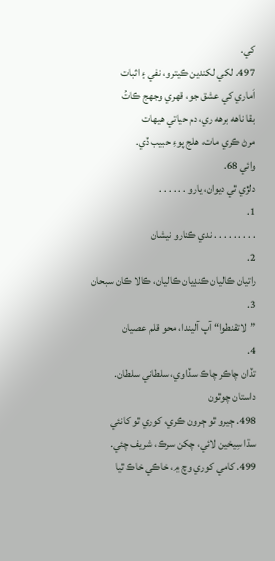کي.
497. لکي لکندين ڪيترو، نفي ۽ اثبات
اَماري کي عشق جو، قهري وجهج ڪاتُ
بقا ناهه برهه ري، دم حياتي هيهات
مرڻ ڪري مات، هلج پوءِ حبيب ڏي.
وائي 68.
دلڙي ٿي ديوان، يارو . . . . . .
1.
. . . . . . . . . ندي ڪنارو نيشان
2.
راتيان ڪاليان ڪنڍيان ڪاليان، ڪالا ڪان سبحان
3.
”لاتقنطوا“ آپ آليندا، محو قلم عصيان
4.
تڏان چاڪر چاڪ سڏاوي، سلطاني سلطان.
داستان چوٿون
498. ڄيرو ٿو ڄرون ڪري، کوري ٿو کانئي
سڌا سِيخين لائي، چکن سرڪ، شريف چئي.
499. کامي کوري وچ ۾، خاڪي خاڪ ٿيا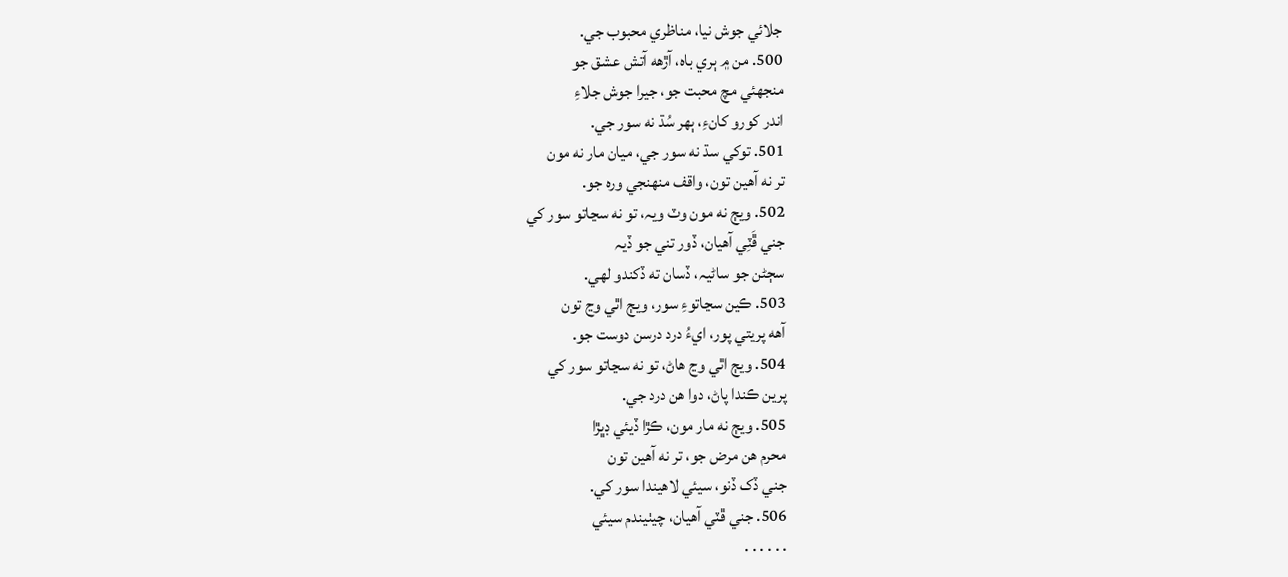جلائي جوش نيا، مناظري محبوب جي.
500. من ۾ ٻري باه، آڙهه آتش عشق جو
منجهئي مچ محبت جو، جيرا جوش جلاءِ
اندر کورو کانءِ، ٻهر سُڌ نه سور جي.
501. توکي سڌ نه سور جي، ميان مار نه مون
تر نه آهين تون، واقف منهنجي وره جو.
502. ويڄ نه مون وٽ ويہ، تو نه سڃاتو سور کي
جني ڦَٽِي آهيان، ڏور تني جو ڏيہ
سڄڻن جو ساڻيہ، ڏسان ته ڏکندو لهي.
503. ڪين سڃاتوءِ سور، ويڄ اٿي وڃ تون
آهه پريتي پور، ايءُ درد درسن دوست جو.
504. ويڄ اٿي وڃ هاڻ، تو نه سڃاتو سور کي
پرين ڪندا پاڻ، دوا هن درد جي.
505. ويڄ نه مار مون، ڪڙا ڏيئي ڊڀڙا
محرم هن مرض جو، تر نه آهين تون
جني ڏک ڏنو، سيئي لاهيندا سور کي.
506. جني ڦٽي آهيان، چيٺيندم سيئي
. . . . . .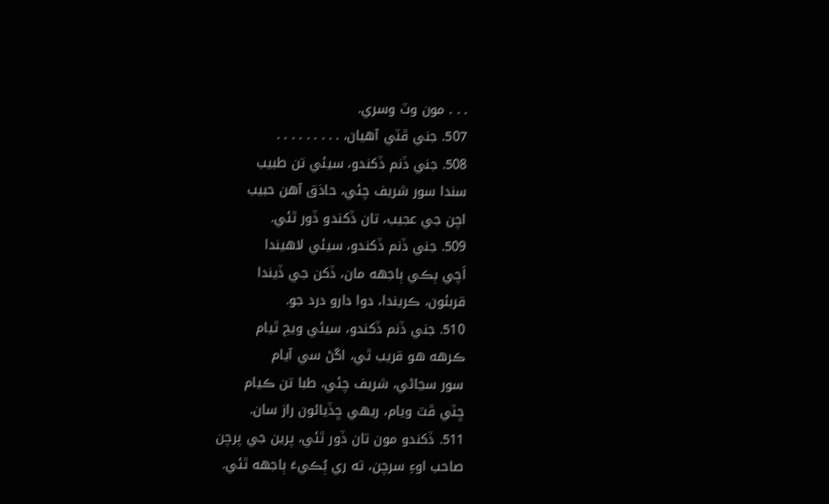. . . مون وٽ وسري.
507. جني ڦٽي آهيان، . . . . . . . . .
508. جني ڏنم ڏکندو، سيئي تن طبيب
سندا سور شريف چئي، حاذق آهن حبيب
اچن جي عجيب، تان ڏکندو ڏور ٿئي.
509. جني ڏنم ڏکندو، سيئي لاهيندا
اَچي ٻڪي ٻاجهه مان، ڏکن جي ڏيندا
قربئون، ڪريندا، دوا دارو درد جو.
510. جني ڏنم ڏکندو، سيئي ويڄ ٿيام
ڪرهه هو قريب ٿي، اڱڻ سي آيام
سور سڃاڻي، شريف چئي، طبا تن ڪيام
ڇٽي ڦٽ ويام، ريهي ڇڏيائون راز سان.
511. ڏکندو مون تان ڏور ٿئي، پرين جي پرچن
صاحب اوءِ سرچن، ته ري ٻُڪيءَ ٻاجهه ٿئي.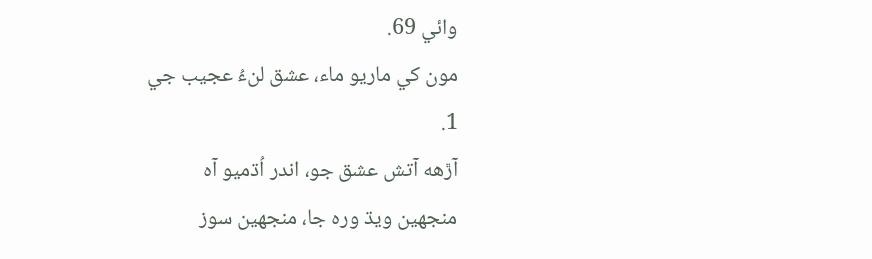وائي 69.
مون کي ماريو ماء، عشق لنءُ عجيب جي
1.
آڙهه آتش عشق جو، اندر اُڌميو آه
منجهين ويڌ وره جا، منجهين سوز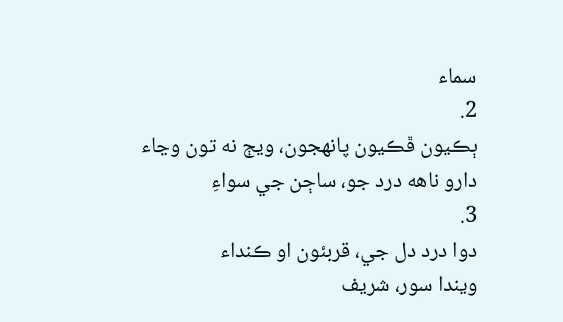سماء
2.
ٻڪيون ڦڪيون پانهجون، ويڄ نه تون وڃاء
دارو ناهه درد جو، ساڄن جي سواءِ
3.
دوا درد دل جي، قربئون او ڪنداء
ويندا سور، شريف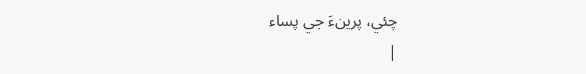چئي، پرينءَ جي پساء
|